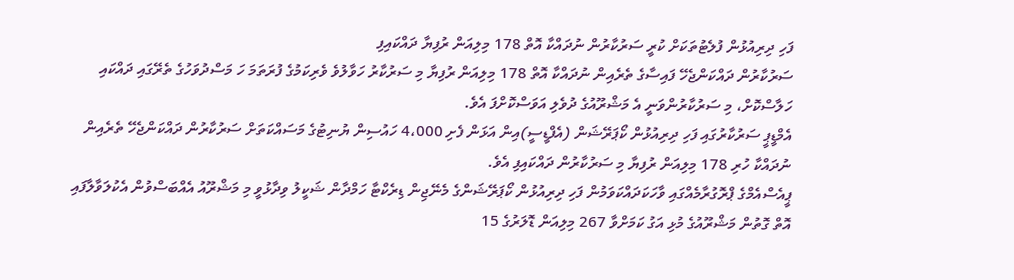ފަހި ދިރިއުޅުން ފުލެޓުތަކަށް ކުރީ ސަރުކާރުން ނުދައްކާ އޮތް 178 މިލިއަން ރުފިޔާ ދައްކައިފި
ސަރުކާރުން ދައްކަންޖެހޭ ފައިސާގެ ތެރެއިން ނުދައްކާ އޮތް 178 މިލިއަން ރުފިޔާ މި ސަރުކާރު ހަވާލުވެ ވެރިކަމުގެ ފުރަތަމަ ހަ މަސްދުވަހުގެ ތެރޭގައި ދައްކައި ހަލާސްކޮށް، މި ސަރުކާރުންވަނީ އެ މަޝްރޫއުގެ ދުވެލި އަވަސްކޮށްފަ އެވެ.
އެމްޑީޕީ ސަރުކާރުގައި ފަހި ދިރިއުޅުން ކޯޕަރޭޝަން (އެފްޑީސީ)އިން އަޅަން ފެށި 4،000 ހައުސިން ޔުނިޓުގެ މަސައްކަތަށް ސަރުކާރުން ދައްކަންޖެހޭ ތެރެއިން ނުދައްކާ ހުރި 178 މިލިއަން ރުފިޔާ މި ސަރުކާރުން ދައްކައިފި އެވެ.
ޕީއެސްއެމްގެ ޕްރޮގުރާމެއްގައި ވާހަކަދައްކަވަމުން ފަހި ދިރިއުޅުން ކޯޕަރޭޝަންގެ މެނޭޖިން ޑިރެކްޓާ ހަމްދާން ޝަކީލު ވިދާޅުވީ މި މަޝްރޫއު އެއްބަސްވުން އެކުލަވާލާފައި އޮތް ގޮތުން މަޝްރޫއުގެ މުޅި އަގު ކަމަށްވާ 267 މިލިއަން ޑޮލަރުގެ 15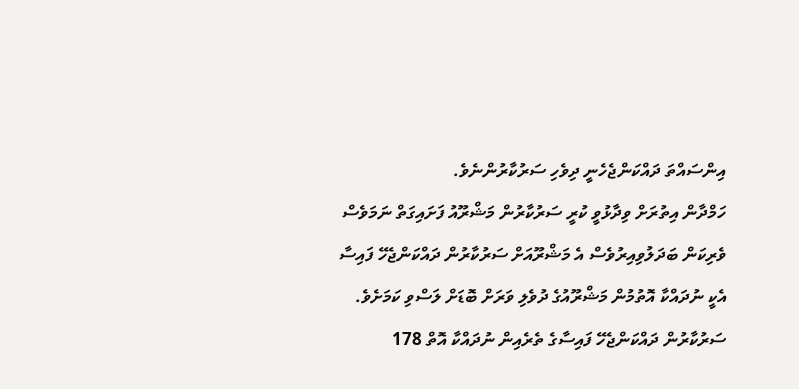އިންސައްތަ ދައްކަންޖެހެނީ ދިވެހި ސަރުކާރުންނެވެ.
ހަމްދާން އިތުރަށް ވިދާޅުވީ ކުރީ ސަރުކާރުން މަޝްރޫއު ފަށައިގަތް ނަމަވެސް ވެރިކަން ބަދަލުވިއިރުވެސް އެ މަޝްރޫއަށް ސަރުކާރުން ދައްކަންޖެހޭ ފައިސާ އެކީ ނުދައްކާ އޮތުމުން މަޝްރޫއުގެ ދުވެލި ވަރަށް ބޮޑަށް ލަސްވި ކަމަށެވެ.
ސަރުކާރުން ދައްކަންޖެހޭ ފައިސާގެ ތެރެއިން ނުދައްކާ އޮތް 178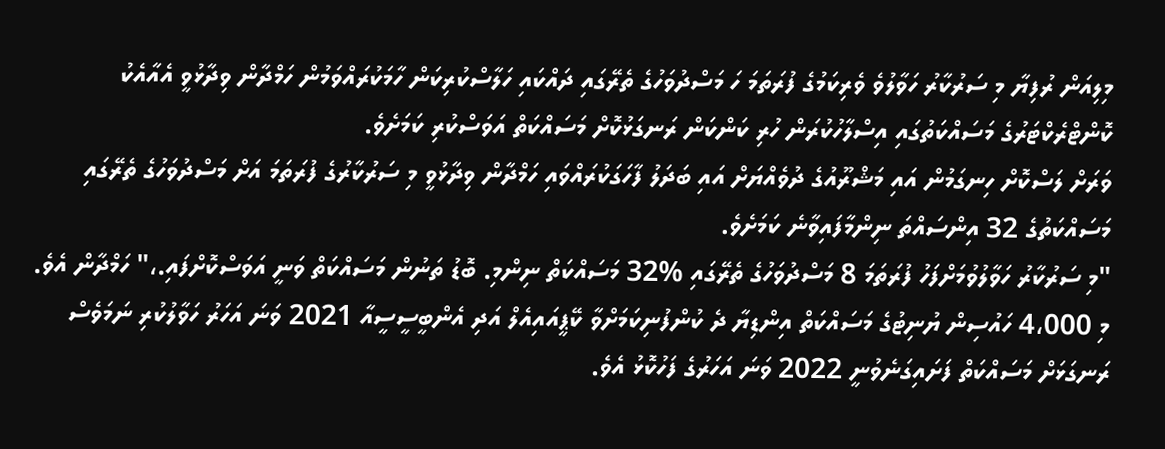މިލިއަން ރުފިޔާ މި ސަރުކާރު ހަވާލުވެ ވެރިކަމުގެ ފުރަތަމަ ހަ މަސްދުވަހުގެ ތެރޭގައި ދައްކައި ހަލާސްކުރިކަން ހާމަކުރައްވަމުން ހަމްދާން ވިދާޅުވީ އެއާއެކު ކޮންޓްރެކްޓަރުގެ މަސައްކަތުގައި އިސްލާހުކުރަން ހުރި ކަންކަން ރަނގަޅުކޮށް މަސައްކަތް އަވަސްކުރި ކަމަށެވެ.
ވަރަށް ލަސްކޮށް ހިނގަމުން އައި މަޝްރޫއުގެ ދުވެއްޔަށް އައި ބަދަލު ފާހަގަކުރައްވައި ހަމްދާން ވިދާޅުވީ މި ސަރުކާރުގެ ފުރަތަމަ އަށް މަސްދުވަހުގެ ތެރޭގައި މަސައްކަތުގެ 32 އިންސައްތަ ނިންމާފައިވާނެ ކަމަށެވެ.
"މި ސަރުކާރު ހަވާލުވުމަށްފަހު ފުރަތަމަ 8 މަސްދުވަހުގެ ތެރޭގައި %32 މަސައްކަތް ނިންމި. ބޮޑު ތަނުން މަސައްކަތް ވަނީ އަވަސްކޮށްފައި.،" ހަމްދާން އެވެ.
މި 4،000 ހައުސިން ޔުނިޓުގެ މަސައްކަތް އިންޑިޔާ ދެ ކުންފުނިކަމަށްވާ ކޭޕީއައިއެލް އަދި އެންބީސީސީއާ 2021 ވަނަ އަހަރު ހަވާލުކުރި ނަމަވެސް ރަނގަޅަށް މަސައްކަތް ފަށައިގަނެވުނީ 2022 ވަނަ އަހަރުގެ ފަހުކޮޅު އެވެ.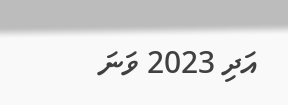އަދި 2023 ވަނަ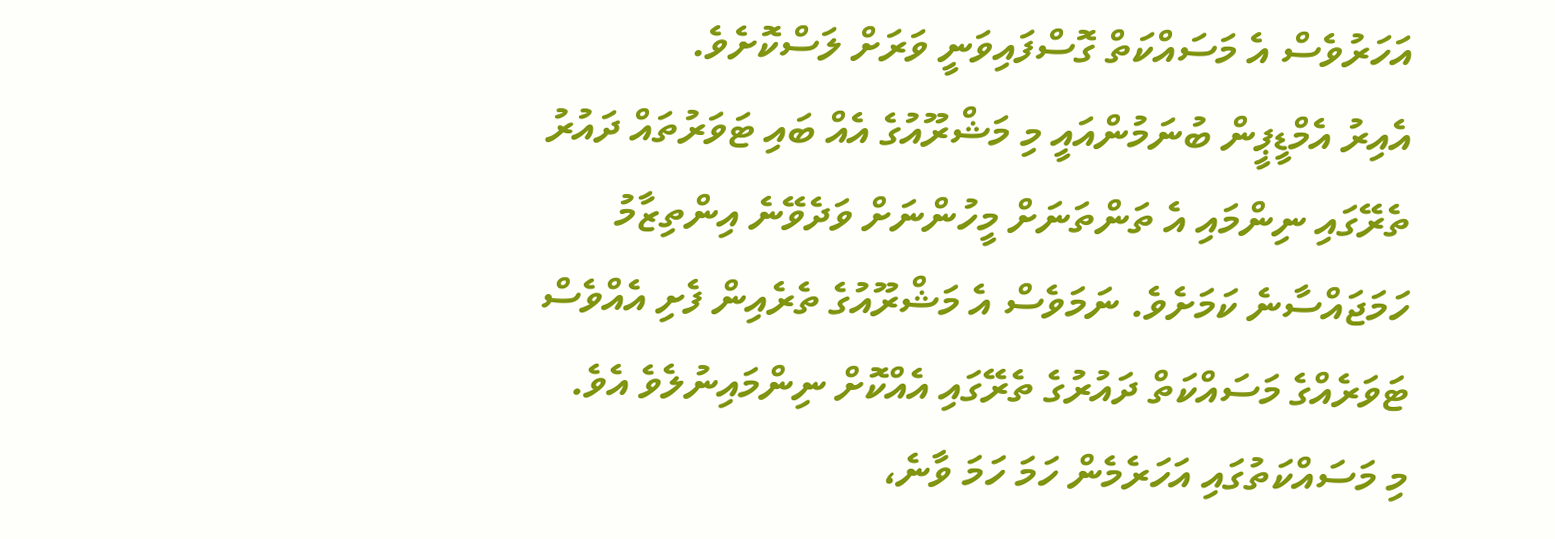އަހަރުވެސް އެ މަސައްކަތް ގޮސްފައިވަނީ ވަރަށް ލަސްކޮށެވެ.
އެއިރު އެމްޑީޕީން ބުނަމުންއައީ މި މަޝްރޫއުގެ އެއް ބައި ޓަވަރުތައް ދައުރު ތެރޭގައި ނިންމައި އެ ތަންތަނަށް މީހުންނަށް ވަދެވޭނެ އިންތިޒާމު ހަމަޖައްސާނެ ކަމަށެވެ. ނަމަވެސް އެ މަޝްރޫއުގެ ތެރެއިން ފެށި އެއްވެސް ޓަވަރެއްގެ މަސައްކަތް ދައުރުގެ ތެރޭގައި އެއްކޮށް ނިންމައިނުލެވެ އެވެ.
މި މަސައްކަތުގައި އަހަރެމެން ހަމަ ހަމަ ވާނެ،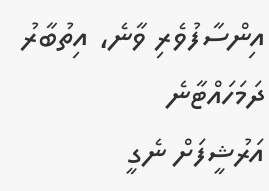އިންސާފުވެރި ވާނެ، އިތުބާރު ދަމަހައްޓާނެ
އަރުޝީފަށް ނެގީ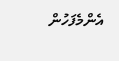އެންމެފަހުން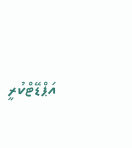އަޕްޑޭޓްކުރީ